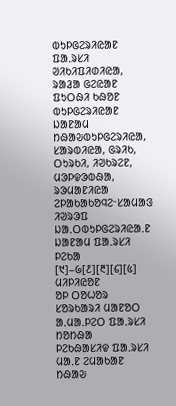ᱵᱩᱞᱜᱮᱨᱤᱭᱟᱱ ᱯᱟᱹᱨᱥᱤ
ᱣᱤᱠᱤᱯᱤᱰᱤᱭᱟ, ᱨᱟᱲᱟ ᱜᱮᱭᱟᱱ ᱯᱩᱛᱷᱤ ᱠᱷᱚᱱ
ᱵᱩᱞᱜᱮᱨᱤᱭᱟᱱ
ᱡᱟᱱᱟᱢ ᱴᱷᱟᱶᱵᱩᱞᱜᱮᱨᱤᱭᱟ, ᱥᱟᱨᱵᱤᱭᱟ, ᱜᱨᱤᱠ, ᱛᱩᱨᱠᱤ, ᱤᱣᱠᱨᱮᱱ, ᱢᱳᱞᱫᱳᱵᱷᱟ, ᱨᱳᱢᱟᱱᱤᱭᱟ
ᱮᱞᱟᱠᱟᱠᱚᱧᱮᱼᱥᱟᱢᱟᱝ ᱤᱣᱨᱳᱯ
ᱡᱟᱹᱛᱵᱩᱞᱜᱮᱨᱤᱭᱟᱹᱱ
ᱡᱟᱱᱟᱢ ᱯᱟᱹᱨᱥᱤ ᱞᱮᱠᱟ
[᱑]–᱙[᱒][᱓][᱔][᱕] ᱢᱤᱞᱤᱭᱚᱱ
ᱚᱞ ᱛᱚᱦᱚᱨ
ᱥᱚᱨᱠᱟᱨᱤ ᱢᱟᱱᱚᱛ
ᱟᱹᱢᱟᱹᱞᱮᱛ ᱯᱟᱹᱨᱥᱤ ᱴᱚᱴᱷᱟ
ᱞᱮᱠᱷᱟᱥᱤᱫ ᱯᱟᱹᱨᱥᱤ
ᱢᱟᱹᱱ ᱮᱢᱟᱠᱟᱱ ᱴᱷᱟᱶ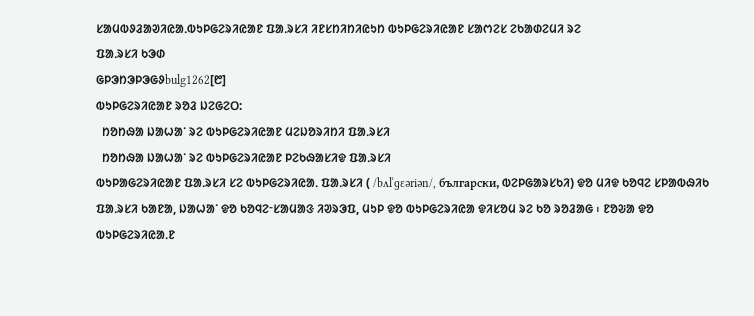ᱥᱟᱢᱵᱽᱲᱟᱣᱤᱭᱟᱹᱵᱩᱞᱜᱮᱨᱤᱭᱟᱱ ᱯᱟᱹᱨᱥᱤ ᱤᱱᱥᱴᱤᱴᱤᱭᱩᱴ ᱵᱩᱞᱜᱮᱨᱤᱭᱟᱱ ᱥᱟᱬᱮᱥ ᱮᱠᱟᱰᱮᱢᱤ ᱨᱮ
ᱯᱟᱹᱨᱥᱤ ᱠᱳᱰ
ᱜᱞᱳᱴᱳᱞᱳᱜᱽbulg1262[᱘]
ᱵᱩᱞᱜᱮᱨᱤᱭᱟᱱ ᱨᱚᱲ ᱡᱮᱜᱮᱛ:
  ᱴᱚᱴᱷᱟ ᱡᱟᱦᱟᱸ ᱨᱮ ᱵᱩᱞᱜᱮᱨᱤᱭᱟᱱ ᱢᱮᱡᱚᱨᱤᱴᱤ ᱯᱟᱹᱨᱥᱤ
  ᱴᱚᱴᱷᱟ ᱡᱟᱦᱟᱸ ᱨᱮ ᱵᱩᱞᱜᱮᱨᱤᱭᱟᱱ ᱞᱮᱠᱷᱟᱥᱤᱫ ᱯᱟᱹᱨᱥᱤ
ᱵᱩᱞᱟᱜᱮᱨᱤᱭᱟᱱ ᱯᱟᱹᱨᱥᱤ ᱥᱮ ᱵᱩᱞᱜᱮᱨᱤᱭᱟᱹ ᱯᱟᱹᱨᱥᱤ ( /bʌlˈɡɛəriən/, български, ᱵᱮᱞᱜᱟᱨᱥᱠᱤ) ᱫᱚ ᱢᱤᱫ ᱠᱚᱧᱮ ᱥᱞᱟᱵᱷᱤᱠ ᱯᱟᱹᱨᱥᱤ ᱠᱟᱱᱟ, ᱡᱟᱦᱟᱸ ᱫᱚ ᱠᱚᱧᱮᱼᱥᱟᱢᱟᱝ ᱤᱣᱨᱳᱯ, ᱢᱩᱞ ᱫᱚ ᱵᱩᱞᱜᱮᱨᱤᱭᱟ ᱫᱤᱥᱚᱢ ᱨᱮ ᱠᱚ ᱨᱚᱲᱟᱜ ᱾ ᱱᱚᱶᱟ ᱫᱚ ᱵᱩᱞᱜᱮᱨᱤᱭᱟᱹᱱ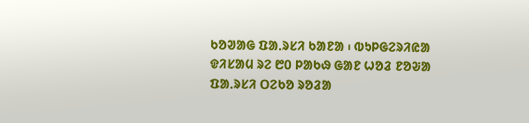ᱠᱚᱣᱟᱜ ᱯᱟᱹᱨᱥᱤ ᱠᱟᱱᱟ ᱾ ᱵᱩᱞᱜᱮᱨᱤᱭᱟ ᱫᱤᱥᱟᱢ ᱨᱮ ᱘᱐ ᱞᱟᱠᱷ ᱜᱟᱱ ᱦᱚᱲ ᱱᱚᱶᱟ ᱯᱟᱹᱨᱥᱤ ᱛᱮᱠᱚ ᱨᱚᱲᱟ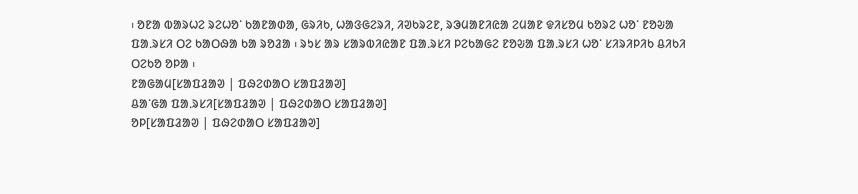᱾ ᱚᱱᱟ ᱵᱟᱨᱦᱮ ᱨᱮᱦᱚᱸ ᱠᱟᱱᱟᱰᱟ, ᱜᱨᱤᱠ, ᱦᱟᱝᱜᱮᱨᱤ, ᱤᱣᱠᱨᱮᱱ, ᱨᱳᱢᱟᱱᱤᱭᱟ ᱮᱢᱟᱱ ᱫᱤᱥᱚᱢ ᱠᱚᱨᱮ ᱦᱚᱸ ᱱᱚᱶᱟ ᱯᱟᱹᱨᱥᱤ ᱛᱮ ᱠᱟᱛᱷᱟ ᱠᱟ ᱨᱚᱲᱟ ᱾ ᱨᱩᱥ ᱟᱨ ᱥᱟᱨᱵᱤᱭᱟᱱ ᱯᱟᱹᱨᱥᱤ ᱞᱮᱠᱟᱜᱮ ᱱᱚᱶᱟ ᱯᱟᱹᱨᱥᱤ ᱦᱚᱸ ᱥᱤᱨᱤᱞᱤᱠ ᱪᱤᱠᱤ ᱛᱮᱠᱚ ᱚᱞᱟ ᱾
ᱱᱟᱜᱟᱢ[ᱥᱟᱯᱲᱟᱣ | ᱯᱷᱮᱰᱟᱛ ᱥᱟᱯᱲᱟᱣ]
ᱪᱟᱸᱜᱟ ᱯᱟᱹᱨᱥᱤ[ᱥᱟᱯᱲᱟᱣ | ᱯᱷᱮᱰᱟᱛ ᱥᱟᱯᱲᱟᱣ]
ᱚᱞ[ᱥᱟᱯᱲᱟᱣ | ᱯᱷᱮᱰᱟᱛ ᱥᱟᱯᱲᱟᱣ]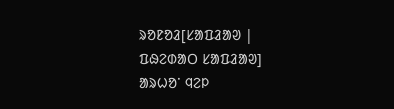ᱨᱚᱱᱚᱲ[ᱥᱟᱯᱲᱟᱣ | ᱯᱷᱮᱰᱟᱛ ᱥᱟᱯᱲᱟᱣ]
ᱟᱨᱦᱚᱸ ᱧᱮᱞ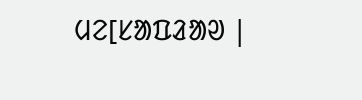ᱢᱮ[ᱥᱟᱯᱲᱟᱣ |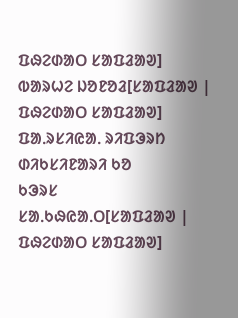ᱯᱷᱮᱰᱟᱛ ᱥᱟᱯᱲᱟᱣ]
ᱵᱟᱨᱦᱮ ᱡᱚᱱᱚᱲ[ᱥᱟᱯᱲᱟᱣ | ᱯᱷᱮᱰᱟᱛ ᱥᱟᱯᱲᱟᱣ]
ᱯᱟᱹᱨᱥᱤᱭᱟᱹ ᱨᱤᱯᱳᱨᱴ
ᱰᱤᱠᱥᱤᱱᱟᱨᱤ ᱠᱚ
ᱠᱳᱨᱥ
ᱥᱟᱹᱠᱷᱭᱟᱹᱛ[ᱥᱟᱯᱲᱟᱣ | ᱯᱷᱮᱰᱟᱛ ᱥᱟᱯᱲᱟᱣ]